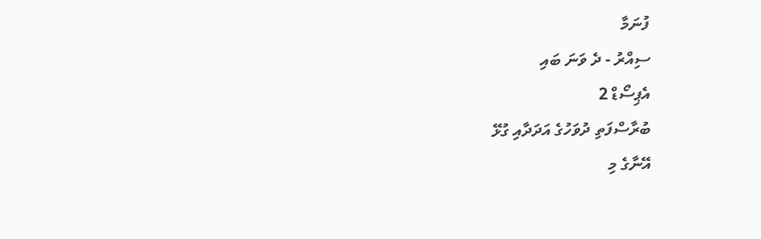ފުނަމާ
ސިއްރު - ދެ ވަނަ ބައި
އެޕިސޯޑް 2
ބުރާސްފަތި ދުވަހުގެ އަދަދާއި ގުޅޭ
އޭނާގެ މި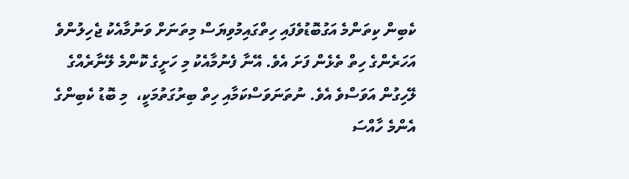ކެބިން ކިތަންމެ އަގުބޮޑުވެފައި ހިތްގައިމުވިޔަސް މިތަނަށް ވަނުމާއެކު ޖެހިލުންވެ އަހަރެންގެ ހިތް ތެޅެން ފަށަ އެވެ. އޭނާ ފެނުމާއެކު މި ހަށީގެ ކޮންމެ ލޭނާރެއްގެ ލޭހިގުން އަވަސްވެ އެވެ. ނުތަނަވަސްކަމާއި ހިތް ބިރުގަތުމަކީ،  މި ބޮޑު ކެބިންގެ އެންމެ ހާއްސަ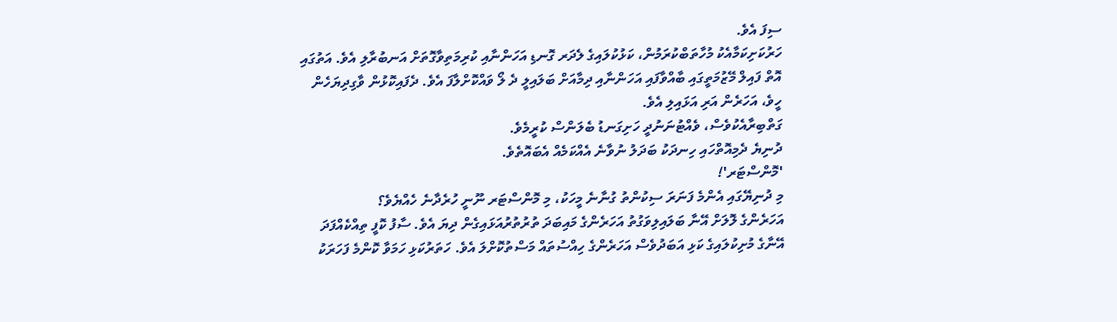ސިފަ އެވެ.
ހަރުކަށިކަމާއެކު މުހާތަބްކުރަމުން، ކަޅުކުލައިގެ ލެދަރ ގޮނޑި އަހަންނާއި ކުރިމަތިވާގޮތަށް އަނބުރާލި އެވެ. އަތުގައި އޮތް ފައިލް މޭޒުމަތީގައި ބާއްވާފައި އަހަންނާއި ދިމާއަށް ބަލައިލީ ދެ ލޯ ވައްކޮށްލާފަ އެވެ. ދެފައިކޮޅުން ވާގިދިޔަހެން ހީވެ، އަހަރެން އަރި އަޅައިލި އެވެ.
ގަތްބިރާއެކުވެސް، ވެއްޓުނަނުދީ ހަށިގަނޑު ބެލަންސް ކުރީމެވެ.
ދުނިޔެ ދެމިއޮތްހައި ހިނދަކު ބަދަލު ނުވާނެ އެއްކަމެއް އެބައޮތެވެ.
'މޮންސްޓަރ'!
މި ދުނިޔޭގައި އެންމެ ފަނަރަ ސިކުންތު ގުނާނެ މީހަކު، މި މޮންސްޓަރ ނޫނީ ހުރެދާނެ ހެއްޔެވެ؟
އަހަރެންގެ ލޮލަށް އޭނާ ބަލައިލިވަގުތު އަހަރެންގެ މައިބަދަ ތުރުތުރުއަޅައިގެން ދިޔަ އެވެ. ސާފު ކޮފީ ތިއްކެއްފަދަ އޭނާގެ މުށިކުލައިގެ ކަޅި އަބަދުވެސް އަހަރެންގެ ހިއްސުތައް މަސްތުކޮށްލަ އެވެ. ހަތަރުކަޅި ހަމަވާ ކޮންމެ ފަހަރަކު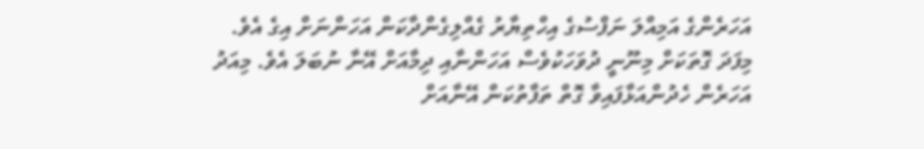އަހަރެންގެ އަމިއްލަ ނަފްސުގެ އިހްތިޔާރު ގެއްލިގެންދާކަން އަހަންނަށް އިގެ އެވެ.
މިފަދަ ގޮތަކަށް މިނޫނީ ދުވަހަކުވެސް އަހަންނާއި ދިމާއަށް އޭނާ ނުބަލަ އެވެ. މިއަދު އަހަރެން ހެދުންއަޅާފައިވާ ގޮތް ތަފާތުކަން އޭނާއަށް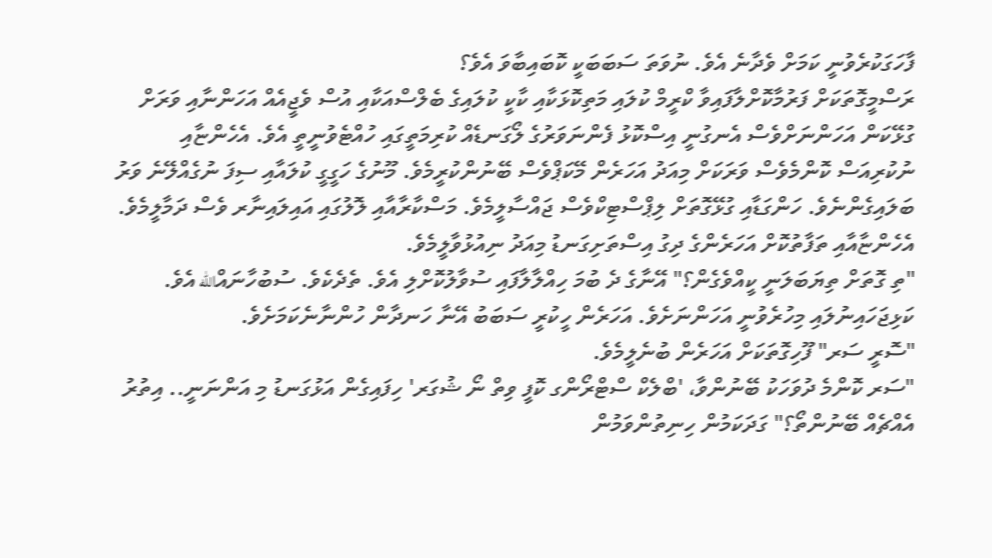ފާހަގަކުރެވުނީ ކަމަށް ވެދާނެ އެވެ. ނުވަތަ ސަބަބަކީ ކޮބައިބާވަ އެވެ؟
ރަސްމީގޮތަކަށް ފަރުމާކޮށްލާފައިވާ ކްރީމް ކުލައި މަތިކޮޅަކާއި ކާކީ ކުލައިގެ ބެލްސްއަކާއި އުސް ވެޖީއެއް އަހަންނާއި ވަރަށް ގުޅޭކަން އަހަންނަށްވެސް އެނގުނީ އިސްކޮޅު ފެންނަވަރުގެ ލޯގަނޑެއް ކުރިމަތީގައި ހުއްޓެވުނީތީ އެވެ. އެހެންޏާއި ނުކުރިއަސް ކޮންމެވެސް ވަރަކަށް މިއަދު އަހަރެން މޭކަޕްވެސް ބޭނުންކުރީމެވެ. މޫނުގެ ހަގީގީ ކުލައާއި ސިފަ ނުގެއްލޭނެ ވަރު ބަލައިގެންނެވެ. ހަންގަޑާއި ގުޅޭގޮތަށް ލިޕްސްޓިކްވެސް ޖައްސާލީމެވެ. މަސްކާރާއާއި ލޮލުގައި އައިލައިނާރ ވެސް ދަމާލީމެވެ. އެހެންޏާއާއި ތަފާތުކޮށް އަހަރެންގެ ދިގު އިސްތަށިގަނޑު މިއަދު ނިއުޅުވާލީމެވެ.
"ތި ގޮތަށް ތިޔަބަލަނީ ކީއްވެގެން؟" އޭނާގެ ދެ ބުމަ ހިއްލާލާފައި ސުވާލުކޮށްލި އެވެ. ތެދެކެވެ. ސުބުހާނައްالله އެވެ.
ކަޅިޖަހައިނުލައި މިހުރެވުނީ އަހަންނަށެވެ. އަހަރެން ހީކުރީ ސަބަބު އޭނާ ހަނދާން ހުންނާނެކަމަށެވެ.
"ސޮރީ ސަރ" ފޫހިގޮތަކަށް އަހަރެން ބުނެލީމެވެ.
"ސަރ ކޮންމެ ދުވަހަކު ބޭނުންވާ، 'ބްލެކް ސްޓްރޯންގ ކޮފީ ވިތް ނޯ ޝުގަރ' ހިފައިގެން އަޅުގަނޑު މި އަންނަނީ.. އިތުރު އެއްޗެއް ބޭނުންތޯ؟" ގަދަކަމުން ހިނިތުންވަމުން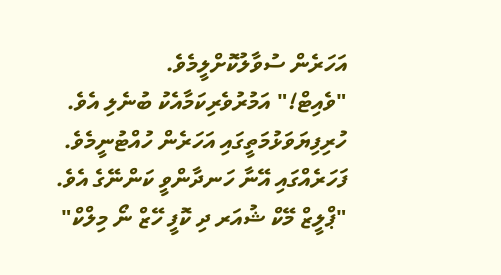އަހަރެން ސުވާލުކޮށްލީމެވެ.
"ވެއިޓް!" އަމުރުވެރިކަމާއެކު ބުނެލި އެވެ. ހުރިފިޔަވަޅުމަތީގައި އަހަރެން ހުއްޓުނީމެވެ.
ފަހަރެއްގައި އޭނާ ހަނދާންވީ ކަންނޭގެ އެވެ.
"ޕްލީޒް މޭކް ޝުއަރ ދި ކޮފީ ހޭޒް ނޯ މިލްކް"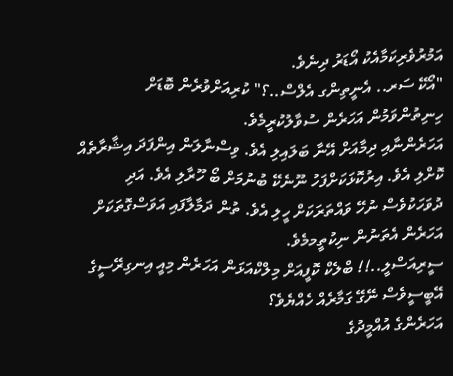އަމުރުވެރިކަމާއެކު އޯޑަރު ދިނެވެ.
"އޯކޭ ސަރ.. އެނީތިންގ އެލްސް..؟" ކުރިއަށްވުރެން ބޮޑަށް ހިނިތުންވަމުން އަހަރެން ސުވާލުކުރީމެވެ.
އަހަރެންނާއި ދިމާއަށް އޭނާ ބަލައިލި އެވެ. ވިސްނާލަން އިންފަދަ އިޝާރާތެއް ކޮށްލި އެވެ. އިރުކޮޅަކަށްފަހު ނޫނެކޭ ބުނުމަށް ބޯ ހޫރާލި އެވެ. އަދި ދުވަހަކުވެސް ނުހޭ ވައްތަރަކަށް ހީލި އެވެ. ތުން ދަމާލާފައި އަވަސްގޮތަކަށް އަހަރެން އެތަނުން ނިކުތީމމެވެ.
ސީރިއަސްލީ..!! ބްލެކް ކޮފީއަށް މިލްކްއަޅަން އަހަރެން މިއީ އިނގިރޭސީގެ އޭބީސީވެސް ނޭގޭ ގަމާރެއް ހެއްޔެވެ؟
އަހަރެންގެ އުއްމީދުގެ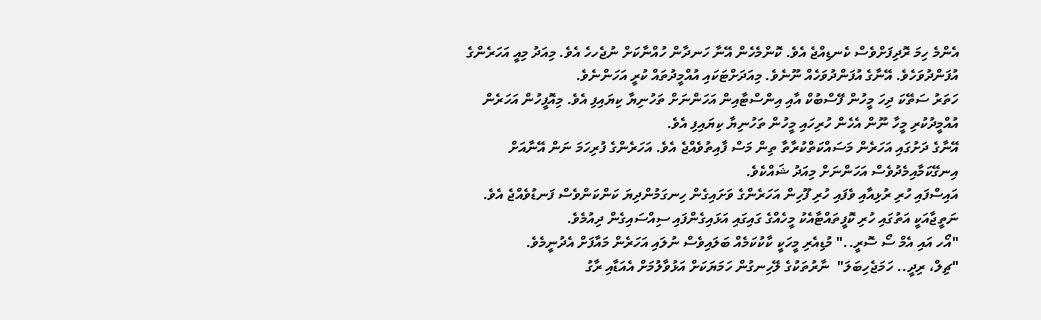އެންމެ ހިމަ ރޮދިފަށްވެސް ކެނޑިއްޖެ އެވެ. ކޮންމެހެން އޭނާ ހަނދާން ހުއްނާކަށް ނުޖެހހެ އެވެ. މިއަދު މިއީ އަހަރެންގެ އުފަންދުވަހެވެ. އޭނާގެ އުފަންދުވަހެއް ނޫނެވެ. މިއަދަށްޓަކައި އުއްމީދުތައް ކުރީ އަހަންނެވެ.
ހަތަރު ސަތޭކަ ދިހަ މީހުން ފޭސްބުކް އާއި އިންސްޓާއިން އަހަންނަށް ތަހުނިޔާ ކިޔައިފި އެވެ. މިއޮފީހުން އަހަރެން އުއްމީދުކުރި މީހާ ނޫން އެހެން ހުރިހައި މީހުން ތަހުނިޔާ ކިޔައިފި އެވެ.
އޭނާގެ ދަށުގައި އަހަރެން މަސައްކަތްކުރާތާ ތިން މަސް ފާއިތުވެއްޖެ އެވެ. އަހަރެންގެ ފުރިހަމަ ނަން އޭނާއަށް އިނގޭކަމާއިމެދުވެސް އަހަންނަށް މިއަދު ޝައްކެވެ.
އައިސްފައި ހުރި ރުޅިއާއި ވެފައި ހުރި ފޫހިން އަހަރެންގެ ވަށައިގެން ހިނގަމުންދިޔަ ކަންކަންވެސް ފަނޑުވެއްޖެ އެވެ. ނަތީޖާއަކީ އަތުގައި ހުރި ކޮފީތައްޓާއެކު މީހެއްގެ ގައިގައި އަޅައިގެންފައި ސިއްސައިގެން ދިއުމެވެ.
"އޯހ އައި އެމް ސޯ ސޮރީ.." މުޑިއެރި މީހަކީ ކާކުކަމެއް ބަލައިވެސް ނުލައި އަހަރެން މައާފަށް އެދުނީމެވެ.
"ޗިލް، ރިދީ.. ހަމަޖެހިބަލަ"  ނާރުތަކުގެ ލޭހިނގުން ހަމަޔަކަށް އަޅުވާލުމަށް އެއަޑާއި ރާގު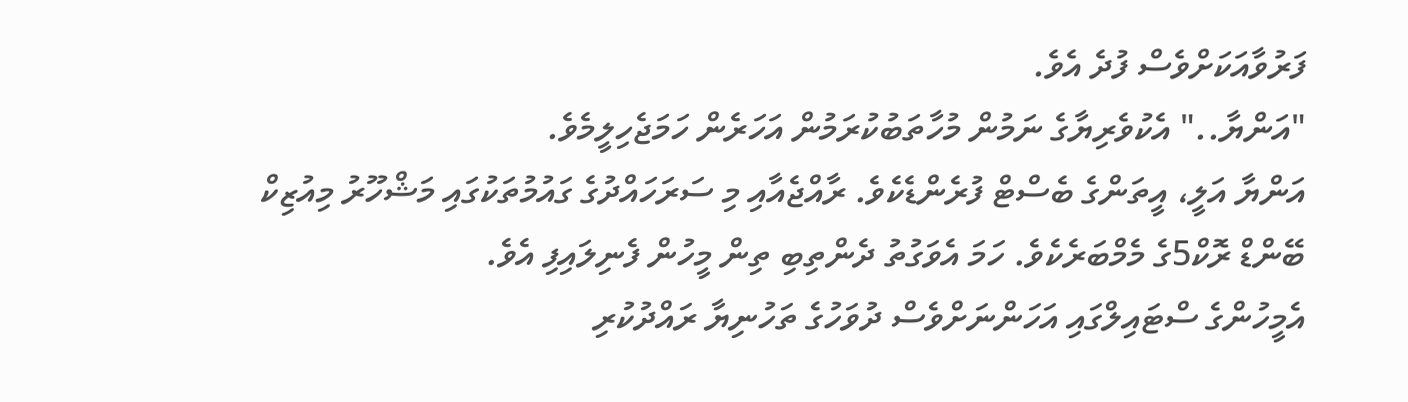ފަރުވާއަކަށްވެސް ފުދެ އެވެ.
"އަންޔާ.." އެކުވެރިޔާގެ ނަމުން މުހާތަބުކުރަމުން އަހަރެން ހަމަޖެހިލީމެވެ.
އަންޔާ އަލީ، އީތަންގެ ބެސްޓް ފުރެންޑެކެވެ. ރާއްޖެއާއި މި ސަރަހައްދުގެ ގައުމުތަކުގައި މަޝްހޫރު މިއުޒިކް ބޭންޑް ރޮކް5ގެ މެމްބަރެކެވެ. ހަމަ އެވަގުތު ދެންތިބި ތިން މީހުން ފެނިލައިފި އެވެ.
އެމީހުންގެ ސްޓައިލްގައި އަހަންނަށްވެސް ދުވަހުގެ ތަހުނިޔާ ރައްދުކުރި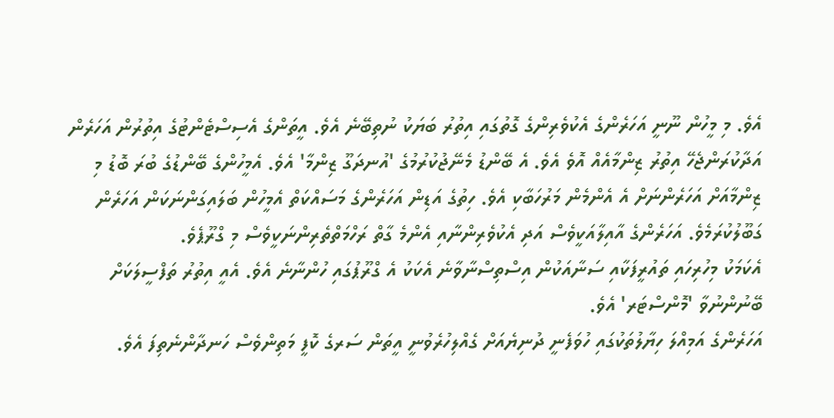އެވެ. މި މީހުން ނޫނީ އަހަރެންގެ އެކުވެރިންގެ ގޮތުގައި އިތުރު ބަޔަކު ނުތިބޭނެ އެވެ. އީތަންގެ އެސިސްޓެންޓުގެ އިތުރުން އަހަރެން އަދާކުރަންޖެހޭ އިތުރު ޒިންމާއެއް އޮވެ އެވެ. އެ ބޭންޑު މެނޭޖުކުރުމުގެ 'އުނދަގޫ ޒިންމާ' އެވެ. އެމީހުންގެ ބޭންޑުގެ ބުރަ ބޮޑު މި ޒިންމާއަށް އަހަރެންނަށް އެ އެންމެން މަރުހަބާކި އެވެ. ހިތުގެ އަޑިން އަހަރެންގެ މަސައްކަތް އެމީހުން ބަލައިގަންނަކަން އަހަރެން ގަބޫލުކުރަމެވެ. އަހަރެންގެ އާއިލާއަކީވެސް އަދި އެކުވެރިންނާއި އެންމެ ގާތް ރަހްމަތްތެރިންނަކީވެސް މި ގްރޫޕެވެ.
އެކަމަކު މިހުރިހައި ތައުރީފަކާއި ސަނާއަކުން އިސްތިސްނާވާނެ އެކަކު އެ ގްރޫޕުގައި ހުންނާނެ އެވެ. އެއީ އިތުރު ތަފްސީލަކަށް ބޭނުންނުވާ 'މޮންސްޓަރ' އެވެ.
އަހަރެންގެ އަމިއްލަ ހިޔާލުތަކުގައި ހުވަފެނީ ދުނިޔެއަށް ގެއްލިހުރެވުނީ އީތަން ސަރގެ ކޮފީ މަތިންވެސް ހަނދާންނެތިފަ އެވެ.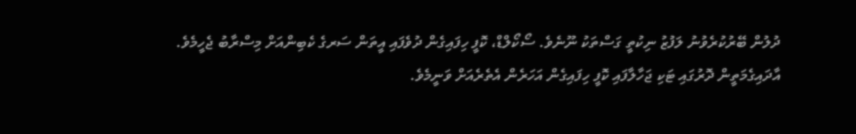ދުލުން ބޭރުކުރެވުނު ލަފުޒު ނިކުތީ ގަސްތަކު ނޫނެވެ. ސޯކޯލްޑް، ކޮފީ ހިފައިގެން ދުވެފައި އީތަން ސަރގެ ކެބިންއަށް މިސްރާބު ޖެހީމެވެ.
އާދައިގެމަތީން ދޮރުގައި ޓަކި ޖަހާލާފައި ކޮފީ ހިފައިގެން އަހަރެން އެތެރެއަށް ވަނީމެވެ.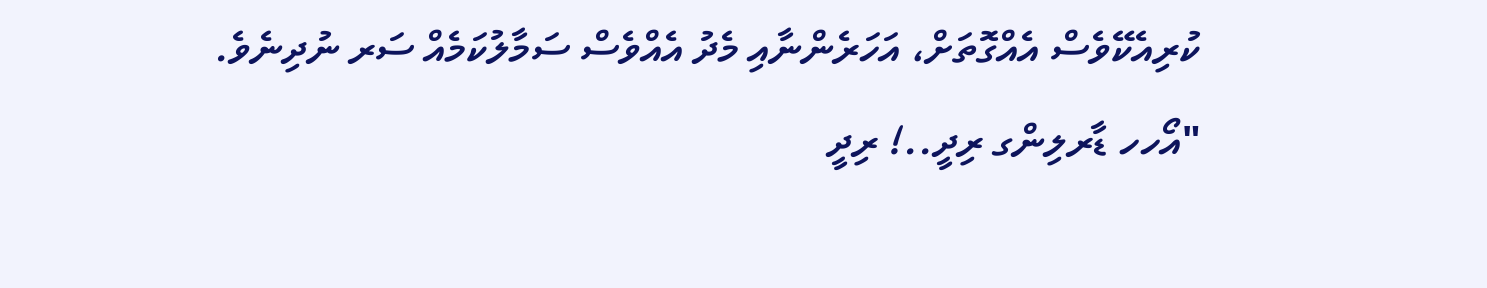ކުރިއެކޭވެސް އެއްގޮތަށް، އަހަރެންނާއި މެދު އެއްވެސް ސަމާލުކަމެއް ސަރ ނުދިނެވެ.
"އޯހހ ޑާރލިންގ ރިދީ..! ރިދީ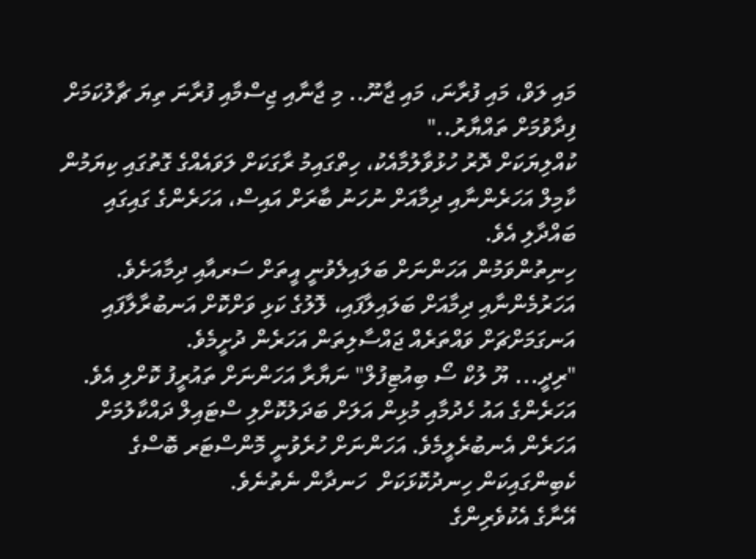މައި ލަވް، މައި ފުރާނަ، މައި ޖާނޫ.. މި ޖާނާއި ޖިސްމާއި ފުރާނަ ތިޔަ ޗާލުކަމަށް ފިދާވުމަށް ތައްޔާރު.."
ކުއްލިޔަކަށް ދޮރު ހުޅުވާލުމާއެކު، ހިތްގައިމު ރާގަކަށް ލަވައެއްގެ ގޮތުގައި ކިޔަމުން ކާމިލް އަހަރެންނާއި ދިމާއަށް ނުހަނު ބާރަށް އައިސް، އަހަރެންގެ ގައިގައި ބައްދާލި އެވެ.
ހިނިތުންވަމުން އަހަންނަށް ބަލައިލެވުނީ އީތަށް ސަރއާއި ދިމާއަށެވެ. އަހަރުމެންނާއި ދިމާއަށް ބަލައިލާފައި، ލޮލުގެ ކަޅި ވަށްކޮށް އަނބުރާލާފައި އަނގަމަށްޗަށް ވައްތަރެއް ޖައްސާލިތަން އަހަރެން ދުށީމެވެ.
"ރިދީ... ޔޫ ލުކް ސޯ ބިއުޓިފުލް" ނަޔާރާ އަހަންނަށް ތައުރީފު ކޮށްލި އެވެ.
އަހަރެންގެ އައު ހެދުމާއި މުޅިން އަލަށް ބަދަލުކޮށްލި ސްޓައިލް ދައްކާލުމަށް އަހަރެން އެނބުރެލީމެވެ. އަހަންނަށް ހުރެވުނީ މޮންސްޓަރ ބޮސްގެ ކެބިންގައިކަން ހިނދުކޮޅަކަށް  ހަނދާން ނެތުނެވެ.
އޭނާގެ އެކުވެރިންގެ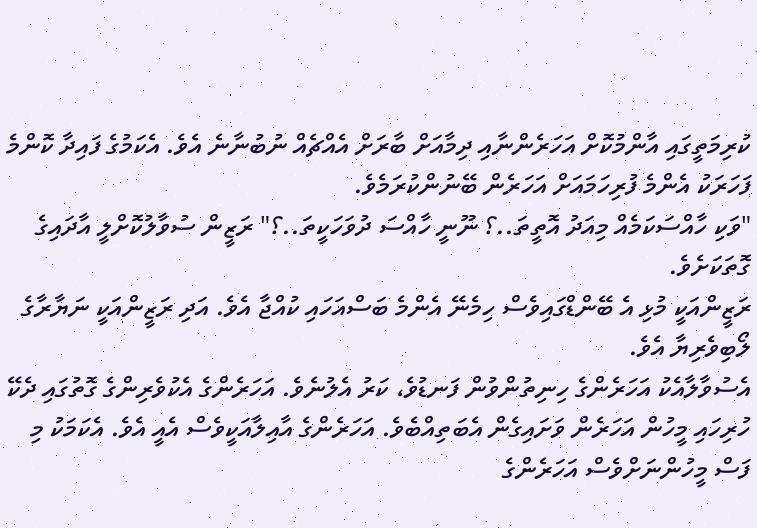ކުރިމަތީގައި އާންމުކޮށް އަހަރެންނާއި ދިމާއަށް ބާރަށް އެއްޗެއް ނުބުނާނެ އެވެ. އެކަމުގެ ފައިދާ ކޮންމެ ފަހަރަކު އެންމެ ފުރިހަމައަށް އަހަރެން ބޭނުންކުރަމެވެ.
"ވަކި ހާއްސަކަމެއް މިއަދު އޮތީތަ..؟ ނޫނީ ހާއްސަ ދުވަހަކީތަ..؟" ރަޒީން ސުވާލުކޮށްލީ އާދައިގެ ގޮތަކަށެވެ.
ރަޒީންއަކީ މުޅި އެ ބޭންޑްގައިވެސް ހިމެނޭ އެންމެ ބަސްއަހައި ކުއްޖާ އެވެ. އަދި ރަޒީންއަކީ ނަޔާރާގެ ލޯބިވެރިޔާ އެވެ.
އެސުވާލާއެކު އަހަރެންގެ ހިނިތުންވުން ފަނޑުވެ، ކަރު އެލުނެވެ. އަހަރެންގެ އެކުވެރިންގެ ގޮތުގައި ދެކޭ ހުރިހައި މީހުން އަހަރެން ވަށައިގެން އެބަތިއްބެވެ. އަހަރެންގެ އާއިލާއަކީވެސް އެއީ އެވެ. އެކަމަކު މި ފަސް މީހުންނަށްވެސް އަހަރެންގެ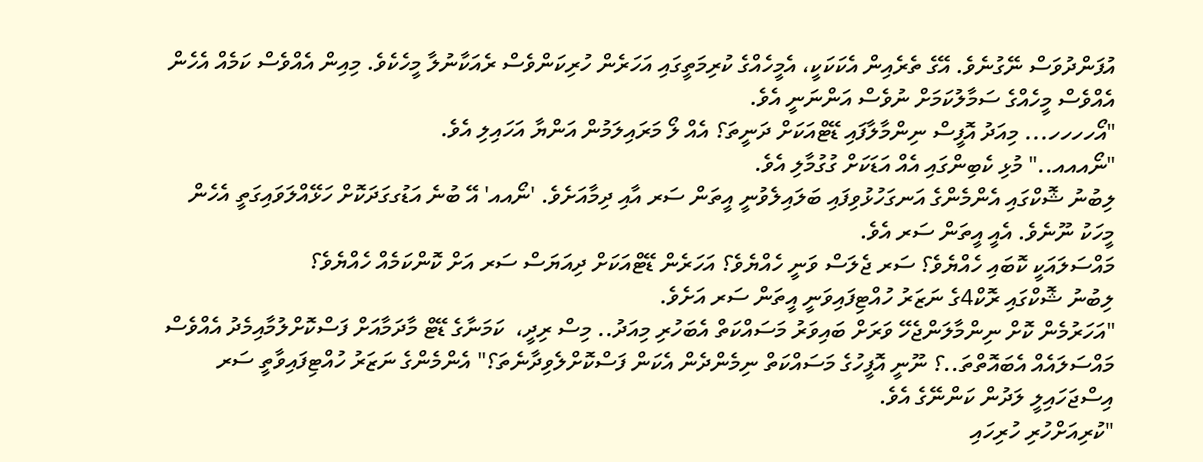އުފަންދުވަސް ނޭގުނެވެ. އޭގެ ތެރެއިން އެކަކަކީ، އެމީހެއްގެ ކުރިމަތީގައި އަހަރެން ހުރިކަންވެސް ރެއަކާނުލާ މީހެކެވެ. މިއިން އެއްވެސް ކަމެއް އެހެން އެއްވެސް މީހެއްގެ ސަމާލުކަމަށް ނުވެސް އަންނަނީ އެވެ.
"އޯހހހހ... މިއަދު އޮފީސް ނިންމާލާފައި ޑޭޓްއަކަށް ދަނީތަ؟ އެއް ލޯ މަރައިލަމުން އަންޔާ އަހައިލި އެވެ.
"ނޯއއއ.." މުޅި ކެބިންގައި އެއް އަޑަކަށް ގުގުމާލި އެވެ.
ލިބުނު ޝޮކްގައި އެންމެންގެ އަނގަހުޅުވިފައި ބަލައިލެވުނީ އީތަން ސަރ އާއި ދިމާއަށެވެ. 'ނޯއއ' އޭ ބުނެ އަޑުގގަދަކޮށް ހަޅޭއްލަވައިގަތީ އެހެން މީހަކު ނޫނެވެ. އެއީ އީތަން ސަރ އެވެ.
މައްސަލައަކީ ކޮބައި ހެއްޔެވެ؟ ސަރ ޖެލަސް ވަނީ ހެއްޔެވެ؟ އަހަރެން ޑޭޓްއަކަށް ދިއަޔަސް ސަރ އަށް ކޮންކަމެއް ހެއްޔެވެ؟
ލިބުނު ޝޮކްގައި ރޮކް4ގެ ނަޒަރު ހުއްޓިފައިވަނީ އީތަން ސަރ އަށެވެ.
"އަހަރުމެން ކޮށް ނިންމާލަންޖެހޭ ވަރަށް ބައިވަރު މަސައްކަތް އެބަހުރި މިއަދު.. މިސް ރިދީ،  ކަމަނާގެ ޑޭޓް މާދަމާއަށް ފަސްކޮށްލުމާއިމެދު އެއްވެސް މައްސަލައެއް އެބައޮތްތަ..؟ ނޫނީ އޮފީހުގެ މަސައްކަތް ނިމެންދެން އެކަން ފަސްކޮށްލެވިދާނެތަ؟" އެންމެންގެ ނަޒަރު ހުއްޓިފައިވާތީ ސަރ އިސްޖަހައިލީ ލަދުން ކަންނޭގެ އެވެ.
"ކުރިއަށްހުރި ހުރިހައި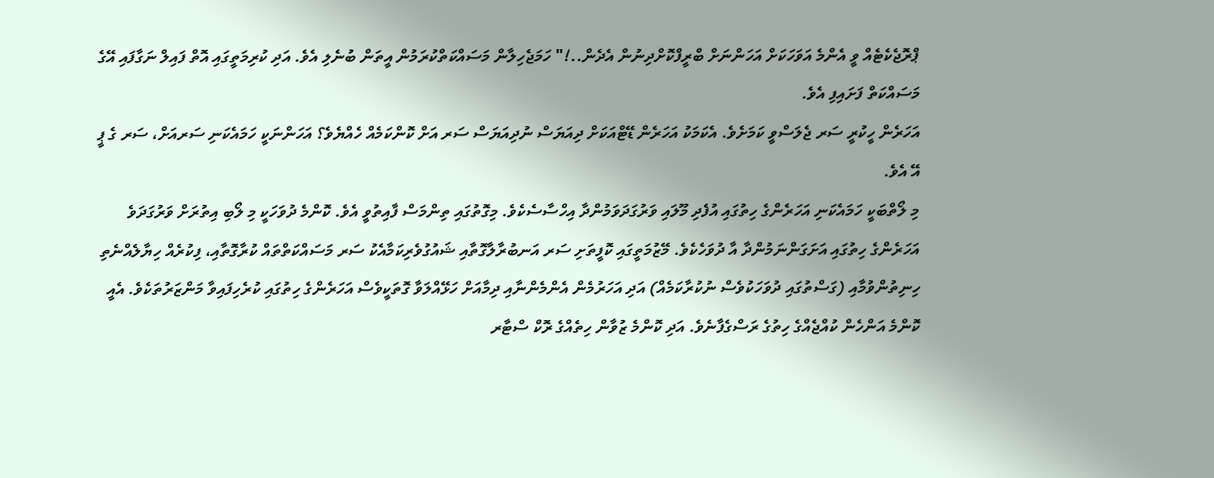ޕްރޮޖެކެޓެއް ވީ އެންމެ އަވަހަކަށް އަހަންނަށް ބްރީފްކޮށްދިނުން އެދެން..!" ހަމަޖެހިލާން މަސައްކަތްކުރަމުން އީތަން ބުނެލި އެވެ. އަދި ކުރިމަތީގައި އޮތް ފައިލް ނަގާފައި އޭގެ މަސައްކަތް ފަށައިފި އެވެ.
އަހަރެން ހީކުރީ ސަރ ޖެލަސްވީ ކަމަށެވެ. އެކަމަކު އަހަރެން ޑޭޓްއަކަށް ދިއަޔަސް ނުދިއަޔަސް ސަރ އަށް ކޮންކަމެއް ހެއްޔެވެ؟ އަހަންނަކީ ހަމައެކަނި ސަރއަށް، ސަރ ގެ ޕީ އޭ އެވެ.
މި ލޯތްބަކީ ހަމައެކަނި އަހަރެންގެ ހިތުގައި އުފެދި މޫލައި ވަރުގަދަވަމުންދާ އިހްސާސެކެވެ. މިގޮތުގައި ތިންމަސް ފާއިތުވީ އެވެ. ކޮންމެ ދުވަހަކީ މި ލޯބި އިތުރަށް ވަރުގަދަވެ އަހަރެންގެ ހިތުގައި އަށަގަންނަމުންދާ އާ ދުވަހެކެވެ. މޭޒުމަތީގައި ކޮފީތަށި ސަރ އަނބުރާލާގޮތާއި ޝައުގުވެރިކަމާއެކު ސަރ މަސައްކަތްތައް ކުރާގޮތާއި، ފިކުރެއް ހިޔާލެއްނެތި ހިނިތުންވުމާއި (ގަސްތުގައި ދުވަހަކުވެސް ނުކުރާކަމެއް) އަދި އަހަރުމެން އެންމެންނާއި ދިމާއަށް ހަޅޭއްލަވާ ގޮތަކީވެސް އަހަރެންގެ ހިތުގައި ކުރެހިފައިވާ މަންޒަރުތަކެވެ. އެއީ ކޮންމެ އަންހެން ކުއްޖެއްގެ ހިތުގެ ރަސްގެފާނެވެ. އަދި ކޮންމެ ޒުވާން ހިތެއްގެ ރޮކް ސްޓާރ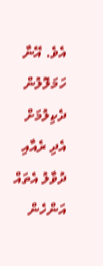އެވެ. އޭނާ ހަމަލޮލުން ދެކިލުމަށް އެދި ރެއާއި ދުވާލު އެތައް އަންހެން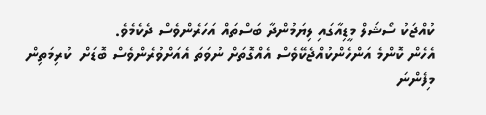ކުއްޖަކު ސޯޝަލް މީޑިއާގައި ލިޔަމުންދާ ބަސްތައް އަހަރެންވެސް ދެކެމެވެ.
އެހެން ކޮންމެ އަންހެންކުއްޖެކޭވެސް އެއްގޮތަށް ނުވަތަ އެއަށްވުރެންވެސް ބޮޑަށް  ކުރިމަތިން މިފެންނަ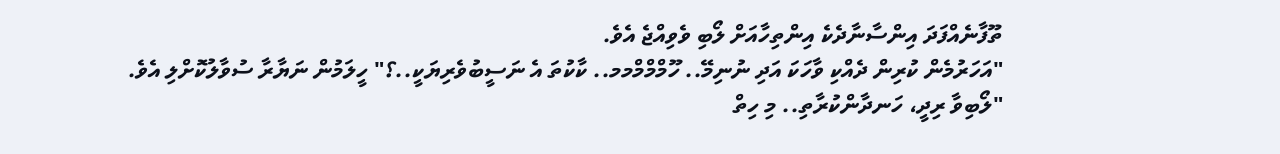ތޫފާނެއްފަދަ އިންސާނާދެކެ އިންތިހާއަށް ލޯބި ވެވިއްޖެ އެވެ.
"އަހަރުމެން ކުރިން ދެއްކި ވާހަކަ އަދި ނުނިމޭ.. ހޫމްމްމްމމ.. ކާކުތަ އެ ނަސީބުވެރިޔަކީ..؟" ހީލަމުން ނަޔާރާ ސުވާލުކޮށްލި އެވެ.
"ލޯބިވާ ރިދީ، ހަނދާންކުރާތި.. މި ހިތް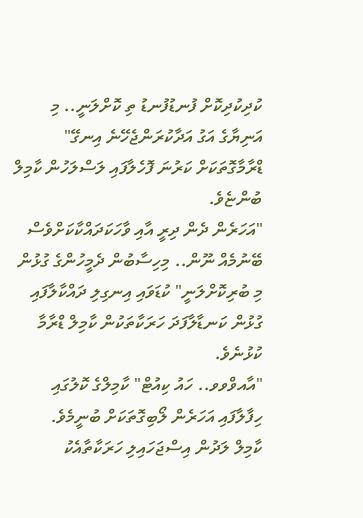ކުދިކުދިކޮށް ފުނޑުފުނޑު ތި ކޮށްލަނީ.. މި އަނިޔާގެ އަގު އަދާކުރަންޖެހޭނެ އިނގޭ" ޑްރާމާގޮތަކަށް ކަރުނަ ފޮހެލާފައި ލަސްލަހުން ކާމިލް ބުންޏެވެ.
"އަހަރެން ދެން ދިރީ އާއި ވާހަކަދައްކާކަށްވެސް ބޭނުމެއް ނޫން.. މިހިސާބުން ދެމީހުންގެ ގުޅުން މި ބުރިކޮށްލަނީ" ކުޑަވައި އިނގިލި ދައްކާލާފައި ގުޅުން ކަނޑާލާފަދަ ހަރަކާތަކުން ކާމިލް ޑްރާމާ ކުޅުނެވެ.
"އާއވްވވ.. ހައު ކިއުޓް" ކާމިލްގެ ކޮލުގައި ހިފާލާފައި އަހަރެން ލޯބިގޮތަކަށް ބުނީމެވެ.
ކާމިލް ލަދުން އިސްޖަހައިލި ހަރަކާތާއެކު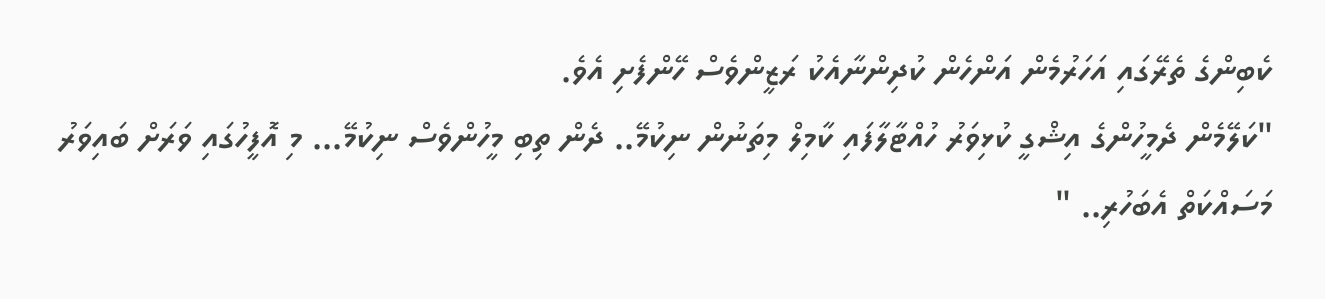ކެބިންގެ ތެރޭގައި އަހަރުމެން އަންހެން ކުދިންނާއެކު ރަޒީންވެސް ހޭންފެށި އެވެ.
"ކަލޭމެން ދެމީހުންގެ އިޝްގީ ކުޅިވަރު ހުއްޓާލާފައި ކާމިލް މިތަނުން ނިކުމޭ.. ދެން ތިބި މީހުންވެސް ނިކުމޭ... މި އޮފީހުގައި ވަރަށް ބައިވަރު މަސައްކަތް އެބަހުރި.. "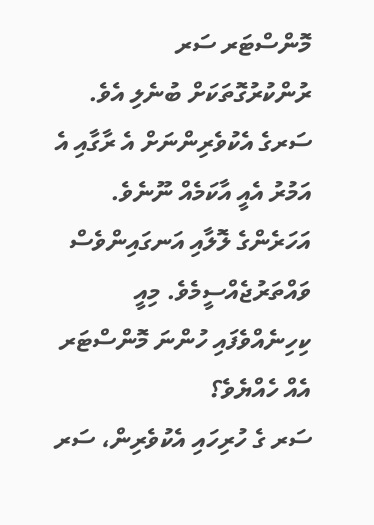މޮންސްޓަރ ސަރ ރުންކުރުގޮތަކަށް ބުނެލި އެވެ. ސަރގެ އެކުވެރިންނަށް އެ ރާގާއި އެ އަމުރު އެއީ އާކަމެއް ނޫނެވެ.
އަހަރެންގެ ލޮލާއި އަނގައިންވެސް ވައްތަރުޖެއްސީމެވެ. މިއީ ކިހިނެއްވެފައި ހުންނަ މޮންސްޓަރ އެއް ހެއްޔެވެ؟
ސަރ ގެ ހުރިހައި އެކުވެރިން، ސަރ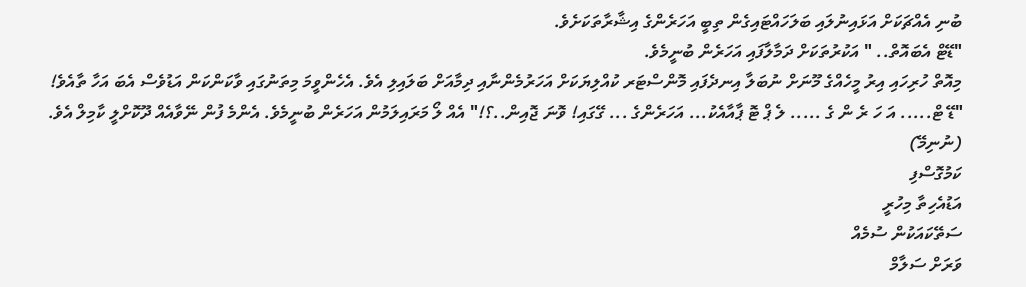ބުނި އެއްޗަކަށް އަޅައިނުލައި ބަލަހައްޓައިގެން ތިބީ އަހަރެންގެ އިޝާރާތަކަށެވެ.
"ޑޭޓް އެބައޮތް.. " އަކުރުތަކަށް ދަމާލާފައި އަހަރެން ބުނީމެވެ.
މިއޮތް ހުރިހައި އިރު މީހެއްގެ މޫނަށް ނުބަލާ އިނދެފައި މޮންސްޓަރ ކުއްލިޔަކަށް އަހަރުމެންނާއި ދިމާއަށް ބަލައިލި އެވެ. އެހެންވީމަ މިތަނުގައި ވާކަންކަން އަޑުވެސް އެބަ އަހާ ތާއެވެ!
"ޑޭ ޓް..... އަ ހަ ރެ ން ގެ ..... ލެ ޕް ޓޮ ޕާއާއެކު... އަހަރެންގެ ... ގޭގައި! ވޮނަ ޖޮއިން..؟!" އެއް ލޯ މަރައިލަމުން އަހަރެން ބުނީމެވެ. އެންމެ ފުން ނޭވާއެއް ދޫކޮށްލީ ކާމިލް އެވެ. (ނުނިމޭ)
ކަމުގޮސްފި
އަޑުއެހިތާ މިހުރީ
ސަތޭކައަކުން ސުމެއް
ވަރަށް ސަލާމް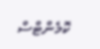ކޮމެންޓްސް